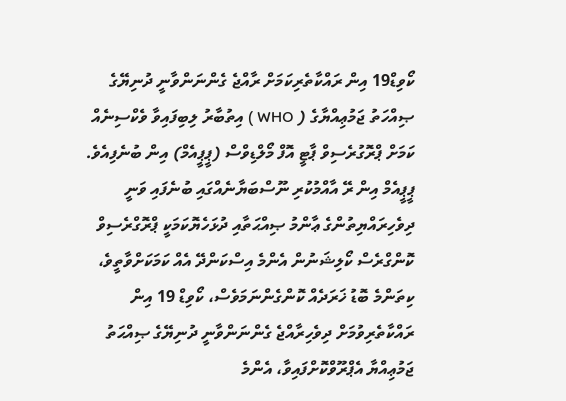ކޯވިޑް19 އިން ރައްކާތެރިކަމަށް ރާއްޖެ ގެންނަންވާނީ ދުނިޔޭގެ ޞިއްހަތު ޖަމުޢިއްޔާގެ ( WHO ) އިތުބާރު ލިބިފައިވާ ވެކްސިނެއް ކަމަށް ޕްރޮގުރެސިވް ޕާޓީ އޮފް މޯލްޑިވްސް (ޕީޕީއެމް) އިން ބުނެފިއެވެ.
ޕީޕީއެމް އިން ރޭ އާއްމުކުރި ނޫސްބަޔާނެއްގައި ބުނެފައި ވަނީ ދިވެހިރައްޔިތުންގެ ޢާންމު ޞިއްޙަތާއި ދުޅަހެޔޮކަމަކީ ޕްރޮގްރެސިވް ކޮންގްރެސް ކޯލިޝަނުން އެންމެ އިސްކަންދޭ އެއް ކަމަކަށްވާތީވެ، ކިތަންމެ ބޮޑު ޚަރަދެއް ކޮންގެންނަމަވެސް، ކޯވިޑް 19 އިން ރައްކާތެރިވުމަށް ދިވެހިރާއްޖެ ގެންނަންވާނީ ދުނިޔޭގެ ޞިއްޙަތު ޖަމުޢިއްޔާ އެޕްރޫވްކޮށްފައިވާ، އެންމެ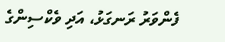ފެންވަރު ރަނގަޅު، އަދި ވެކްސިންގެ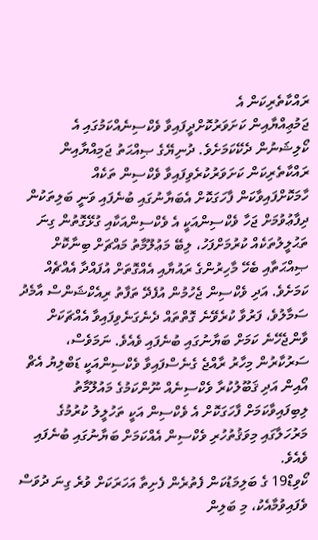ރައްކާތެރިކަން އެ
ޖަމުޢިއްޔާއިން ކަށަވަރުކޮށްދީފައިވާ ވެކްސިނެއްކަމުގައި އެ ކޯލިޝަނުން ދެކޭކަމަށެވެ. ދުނިޔޭގެ ޞިއްޙަތު ޖަމިއްޔާއިން ރައްކާތެރިކަން ކަށަވަރުކުރެވިފައިވާ ވެކްސިން ތަކެއް ހާމަކޮށްފައިވާކަން ފާހަގަކޮށް އެބަޔާނުގައި ބުނެފައި ވަނީ ބަލިތަކުން ދިފާޢުވުމަށް ޖަހާ ވެކްސިންއަކީ އެ ވެކްސިންއަކާއި ގުޅޭގޮތުން ގިނަ ތަޙުލީލުތަކެއް ކުރުމަށްފަހު، ލިބޭ މަޢުލޫމާތު މައްޗަށް ބިނާކޮށް ޞިއްޙަތާއި ބެހޭ މާހިރުންގެ ރައުޔާއި އެއްގޮތަށް އުފައްދާ އެއްޗެއް ކަމަށެވެ. އަދި ވެކްސިން ޖެހުމުން އުފެދޭ ތަފާތު ރިއެކްޝަންސް އާމެދު ސަމާލުވެ، ފަރުވާ ކުރެވޭނެ ގޮތްތައް ދެނެގަނެވިފައިވާ އެއްޗަކަށް ވާންޖެހޭނެ ކަމަށް ބަޔާނުގައި ބުނެފައި ވެއެވެ. ނަމަވެސް، ސަރުކާރުން މިހާރު ރާއްޖެ ގެނެސްފައިވާ ވެކްސިންއަކީ ޑަބްލިޔު އެޗް އޯއިން އަދި ޤަބޫލުކުރާ ވެކްސިނެއް ނޫންކަމުގެ މައުލޫމާތު ލިބިފައިވާކަމަށް ފާހަގަކޮށް އެ ވެކްސިން އަކީ ތަހުލީލު ކުރުމުގެ މަރުހަލާގައި މިވަޤުތުހުރި ވެކްސިން އެއްކަމަށް ބަޔާނުގައި ބުނެފައި ވެއެވެ.
ކޯވިޑް19 ގެ ބަލިމަޑުކަން ފެތުރެން ފެށިތާ އަހަރަކަށް ވުރެ ގިނަ ދުވަސް ވެފައިވުމާއެކު، މި ބަލިން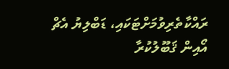ރައްކާތެރިވުމަށްޓަކައި، ޑަބްލިޔު އެޗް އޯއިން ޤަބޫލުކުރާ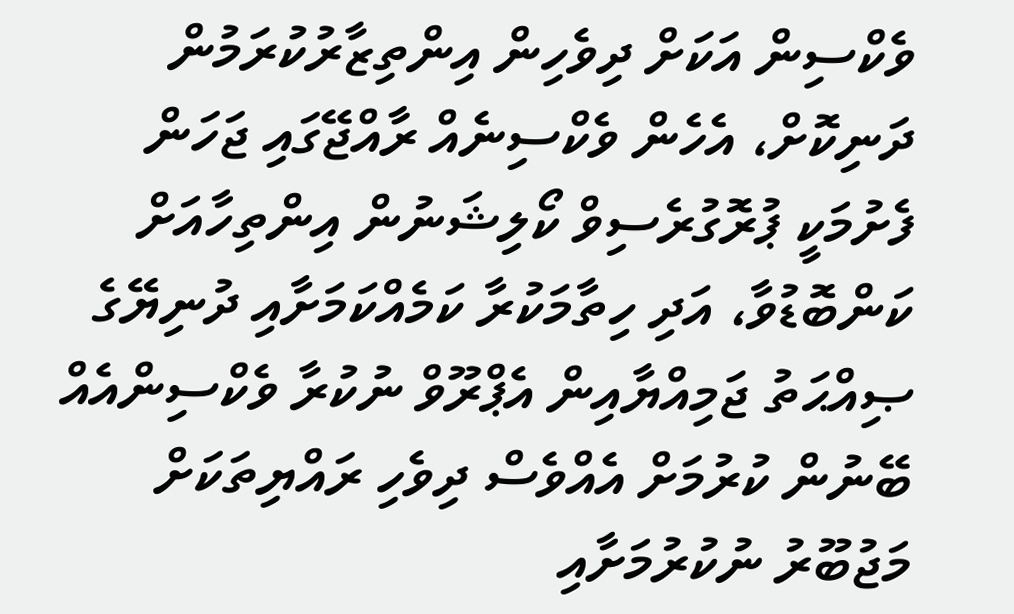ވެކްސިން އަކަށް ދިވެހިން އިންތިޒާރުކުރަމުން ދަނިކޮށް، އެހެން ވެކްސިނެއް ރާއްޖޭގައި ޖަހަން ފެށުމަކީ ޕުރޮގުރެސިވް ކޯލިޝަނުން އިންތިހާއަށް ކަންބޮޑުވާ، އަދި ހިތާމަކުރާ ކަމެއްކަމަށާއި ދުނިޔޭގެ ޞިއްޙަތު ޖަމިއްޔާއިން އެޕްރޫވް ނުކުރާ ވެކްސިންއެއް ބޭނުން ކުރުމަށް އެއްވެސް ދިވެހި ރައްޔިތަކަށް މަޖުބޫރު ނުކުރުމަށާއި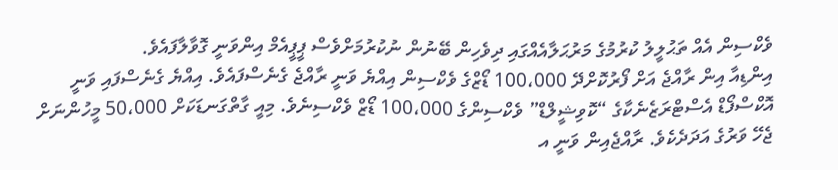ވެކްސިން އެއް ތަޙުލީލު ކުރުމުގެ މަރުޙަލާއެއްގައި ދިވެހިން ބޭނުން ނުކުރުމަށްވެސް ޕީޕީއެމް އިންވަނީ ގޮވާލާފައެވެ.
އިންޑިއާ އިން ރާއްޖެ އަށް ފޯރުކޮށްދޭ 100،000 ޑޯޒްގެ ވެކްސިން އިއްޔެ ވަނީ ރާއްޖެ ގެނެސްފައެވެ. އިއްޔެ ގެނެސްފައި ވަނީ އޮކްސްފޯޑް އެސްޓްރަޒެނެކާގެ “ކޮވިޝީލްޑް” ވެކްސިންގެ 100،000 ޑޯޒް ވެކްސިނެވެ. މިއީ ގާތްގަނޑަކަށް 50،000 މީހުންނަށް ޖެހޭ ވަރުގެ އަދަދެކެވެ. ރާއްޖެއިން ވަނީ އ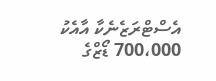އެސްޓްރަޒެނެކާ އާއެކު 700،000 ޑޯޒްގެ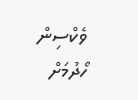ވެކްސިން ހޯދުމަށް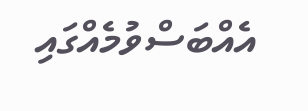އެއްބަސްވުމެއްގައި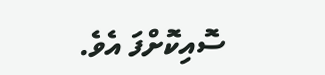ސޮއިކޮށްފަ އެވެ.